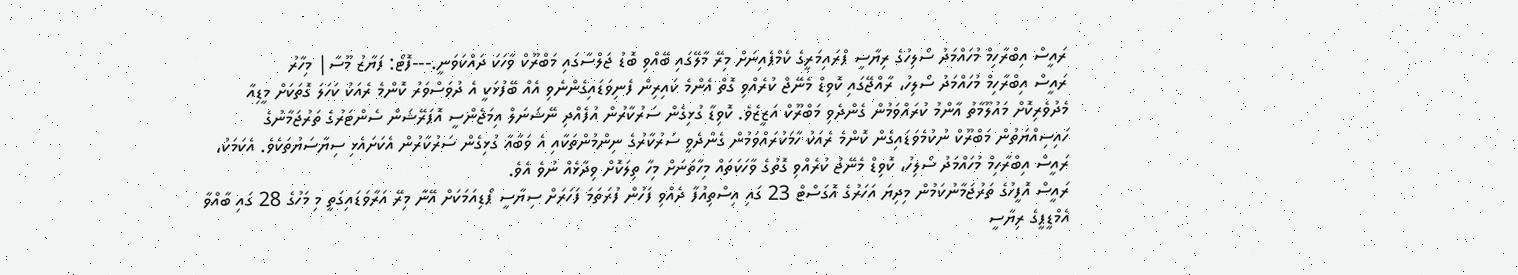ރައީސް އިބްރާހިމް މުހައްމަދު ސޯލިހުގެ ރިޔާސީ ޕްރައިމަރީގެ ކެމްޕެއިނަށް މިރޭ މާލޭގައި ބޭއްވި ބޮޑު ޖަލްސާގައި މަބްރޫކް ވާހަކަ ދައްކަވަނީ.---ފޮޓޯ: ފަޔާޒު މޫސާ| މިހާރު
ރައީސް އިބްރާހިމް މުހައްމަދު ސޯލިހު، ރާއްޖޭގައި ކޮވިޑް މެނޭޖް ކުރެއްވި ގޮތް އެންމެ ކައިރިން ފެނިވަޑައިގެންނެވި އެއް ބޭފުޅަކީ އެ ދުވަސްވަރު ކޮންމެ ރެއަކު ކަހަލަ ގޮތަކަށް މީޑިއާ މެދުވެރިކޮށް މައުލޫމާތު އާންމު ކުރައްވަމުން ގެންދެވި މަބްރޫކް އަޒީޒެވެ. ކޮވިޑާ ގުޅިގެން ސަރުކާރުން އުފެއްދި ނޭޝަނަލް އިމަޖެންސީ އޮޕަރޭޝަން ސެންޓަރުގެ ތަރުޖަމާނުގެ ހައިސިއްޔަތުން މަބްރޫކް ނުކުމެވަޑައިގެން ކޮންމެ ރެއަކު ހާމަކުރައްވަމުން ގެންދެވީ ސަރުކާރުގެ ނިންމުންތަކާއި އެ ވަބާއާ ގުޅިގެން ސަރުކާރުން އެކަށައެޅި ސިޔާސަޔުތަކެވެ. އެކަމަކު، ރައީސް އިބްރާހިމް މުހައްމަދު ސޯލިހު، ކޮވިޑް މެނޭޖު ކުރެއްވި ގޮތުގެ ވާހަކަތައް މިހާތަނަށް މިހާ ތިލަކޮށް ވިދާޅެއް ނުވެ އެވެ.
ރައީސް އޮފީހުގެ ތަރުޖަމާނުކަމުން މިދިޔަ އަހަރުގެ އޮގަސްޓް 23 ގައި އިސްތިއުފާ ދެއްވި ފަހުން ފުރަތަމަ ފަހަރަށް ސިޔާސީ ޕޯޑިއަމަކަށް އޭނާ މިރޭ އަރާވަޑައިގަތީ މި މަހުގެ 28 ގައި ބާއްވާ އެމްޑީޕީގެ ރިޔާސީ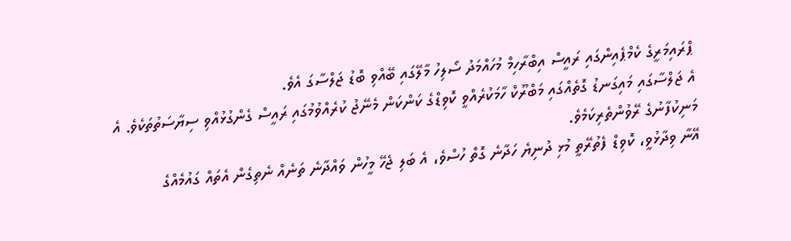ޕްރައިމަރީގެ ކެމްޕެއިންގައި ރައީސް އިބްރާހިމް މުހައްމަދު ސޯލިހު މާލޭގައި ބޭއްވި ބޮޑު ޖަލްސާގަ އެވެ.
އެ ޖަލްސާގައި މައިގަނޑު ގޮތެއްގައި މަބްރޫކް ހާމަކުރެއްވީ ކޮވިޑްގެ ކަންކަން މެނޭޖު ކުރެއްވުމުގައި ރައީސް ގެންގުޅުއްވި ސިޔާސަތުތަކެވެ. އެ މަނިކުފާނުގެ ރޭވުންތެރިކަމެވެ.
އޭނާ ވިދާޅުވީ، ކޮވިޑް ފެތުރޭތީ މުޅި ދުނިޔެ ހަދާނެ ގޮތް ހުސްވެ، އެ ބަލި ޖެހޭ މީހުން ވައްދާނެ ތަނެއް ނެތިގެން އެތައް ގައުމެއްގެ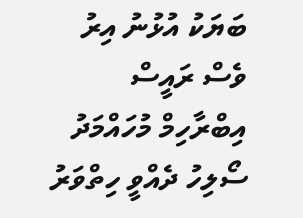ބަޔަކު އުޅުނު އިރު ވެސް ރައީސް އިބްރާހިމް މުހައްމަދު ސޯލިހު ދެއްވީ ހިތްވަރު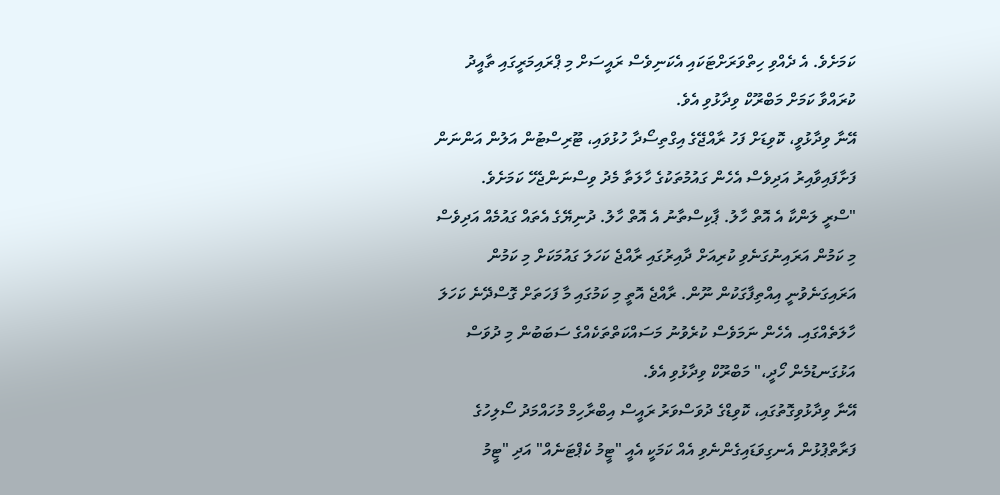ކަމަށެވެ. އެ ދެއްވި ހިތްވަރަށްޓަކައި އެކަނިވެސް ރައީސަށް މި ޕްރައިމަރީގައި ތާއީދު ކުރައްވާ ކަމަށް މަބްރޫކް ވިދާޅުވި އެވެ.
އޭނާ ވިދާޅުވީ، ކޮވިޑަށް ފަހު ރާއްޖޭގެ އިގްތިސޯދާ ހުޅުވައި، ޓޫރިސްޓުން އަލުން އަންނަން ފަށާފައިވާއިރު އަދިވެސް އެހެން ގައުމުތަކުގެ ހާލަތާ މެދު ވިސްނަންޖެހޭ ކަމަށެވެ.
"ސްރީ ލަންކާ އެ އޮތް ހާލު. ޕާކިސްތާނު އެ އޮތް ހާލު. ދުނިޔޭގެ އެތައް ގައުމެއް އަދިވެސް މި ކަމުން އަރައިނުގަނެވި ކުރިއަށް ދާއިރުގައި ރާއްޖެ ކަހަލަ ގައުމަކަށް މި ކަމުން އަރައިގަނެވުނީ އިއްތިފާގަކުން ނޫން. ރާއްޖެ އޮތީ މި ކަމުގައި މާ ފަހަތަށް ގޮސްދޭނެ ކަހަލަ ހާލަތެއްގައި. އެހެން ނަމަވެސް ކުރެވުނު މަސައްކަތްތަކެއްގެ ސަބަބުން މި ދުވަސް އަޅުގަނޑުމެން ހޯދީ،" މަބްރޫކް ވިދާޅުވި އެވެ.
އޭނާ ވިދާޅުވިގޮތުގައި، ކޮވިޑްގެ ދުވަސްވަރު ރައީސް އިބްރާހިމް މުހައްމަދު ސޯލިހުގެ ފަރާތްޕުޅުން އެނގިވަޑައިގެންނެވި އެއް ކަމަކީ އެއީ "ޓީމު ކެޕްޓަނެއް" އަދި "ޓީމު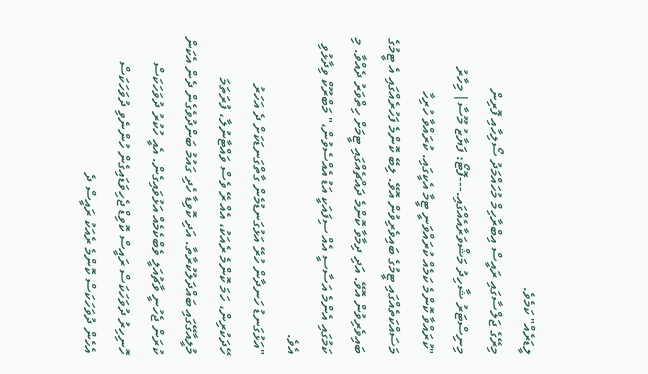ލީޑަރެއް" ކަމެވެ.
މިރޭގެ ޖަލްސާގައި ރައީސް އިބްރާހިމް މުހައްމަދު ސޯލިހާއި ފޮރިން މިނިސްޓަރު ޝާހިދު މަޝްވަރާއެއްގައި.---ފޮޓޯ: ފަޔާޒު މޫސާ| މިހާރު
"ކުރައްވާ ކޮންމެ ކަމެއް ކުރައްވަނީ ޓީމާ އެކީގައި. ކުރައްވާ ހުރިހާ މަސައްކަތެއްގައި ޓީމުގެ ބައިވެރިވުން އޮވޭ. ލިބޭ ކޮންމެ ފަހުރެއްގައި އެ ޓީމުގެ ބައިވެރިވުން އޮވޭ. އަދި ދިމާވާ ކޮންމެ ދައްޗެއްގައި ޓީމަށް ހިތްވަރު ދެއްވާ. މި ކަމުގައި އެންމެ އަސާސީ އެއް ސިފައަކީ އަޑު އެއްސެވުން،" މަބްރޫކް ވިދާޅުވި އެވެ.
"އަޅުގަނޑު ހަނދާން ހުރޭ އަޅުގަނޑުމެން ގާތްގަނޑަކަށް ދެ އަހަރު ހޭދަކުރިން، ހަމަ ކޮންމެ ރެއަކު، އެއް ރޭ ވެސް ވައްޓާނުލާ، ފުރަތަމަ މުލީއާގޭގައި ބައްދަލުކުރާތާ. އަދި ކޮވިޑާ ހެދި ގައުމު ބަންދުވެގެން ދެން އެކަން ކުރަން ޖެހުނީ ވާޗުއަލީ ވެބްކެމެއް އަޅުވައިގެން. އެއީ ހުކުރު ދުވަހަކަސް ހޮނިހިރު ދުވަހަކަސް ރައީސް ކޮވިޑް ޖެހިވަޑައިގެން ހުންނެވި ދުވަހަކަސް އެހެން ދުވަހަކަސް ކޮންމެ ރެއަކު ރައީސް ދެ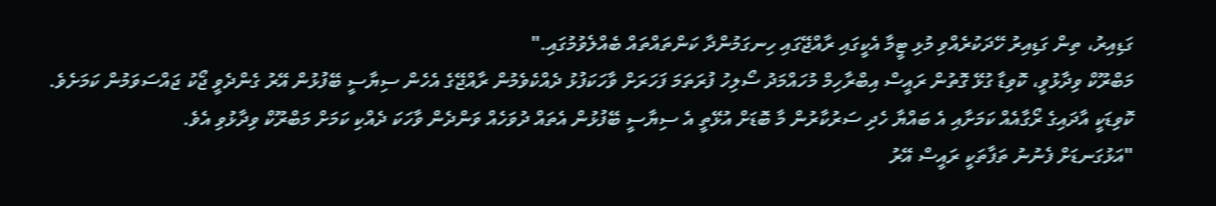ގަޑިއިރު، ތިން ގަޑިއިރު ހޭދަކުރެއްވި މުޅި ޓީމާ އެކީގައި ރާއްޖޭގައި ހިނގަމުންދާ ކަންތައްތައް ބެއްލެވުމުގައި."
މަބްރޫކް ވިދާޅުވީ، ކޮވިޑާ ގުޅޭ ގޮތުން ރައީސް އިބްރާހިމް މުހައްމަދު ސޯލިހު ފުރަތަމަ ފަހަރަށް ވާހަކަފުޅު ދެއްކެވެމުން ރާއްޖޭގެ އެހެން ސިޔާސީ ބޭފުޅުން އޭރު ގެންދެވީ ޖޯކު ޖައްސަވަމުން ކަމަށެވެ. ކޮވިޑަކީ އާދައިގެ ރޯގާއެއް ކަމަށާއި އެ ބައްޔާ ހެދި ސަރުކާރުން މާ ބޮޑަށް އުޅޭތީ އެ ސިޔާސީ ބޭފުޅުން އެތައް ދުވަހެއް ވަންދެން ވާހަކަ ދެއްކި ކަމަށް މަބްރޫކް ވިދާޅުވި އެވެ.
"އަޅުގަނޑަށް ފެނުނު ތަފާތަކީ ރައީސް އޭރު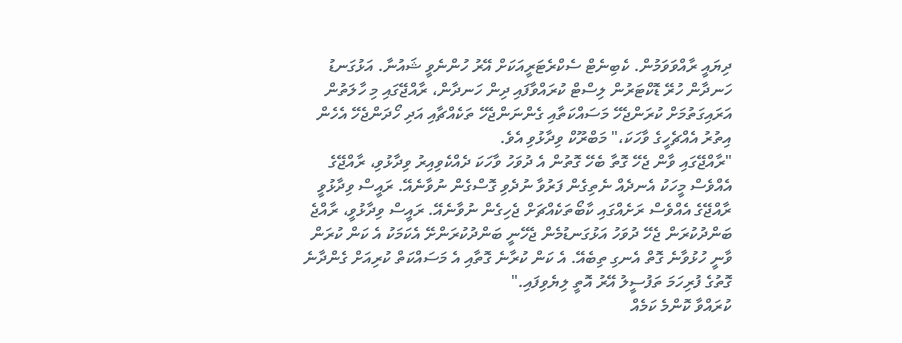ދިޔައީ ރާއްވަވަމުން. ކެބިނެޓް ސެކްރެޓަރީއަކަށް އޭރު ހުންނެވީ ޝައުނާ. އަޅުގަނޑު ހަނދާން ހުރޭ ޑޮކްޓަރުން ލިސްޓް ކުރައްވާފައި ދިން ހަނދާން، ރާއްޖޭގައި މި ހާލަތުން އަރައިގަތުމަށް ކުރަންޖެހޭ މަސައްކަތާއި ގެންނަންޖެހޭ ތަކެއްޗާއި އަދި ހޯދަންޖެހޭ އެހެން އިތުރު އެއްޗެހީގެ ވާހަކަ،" މަބްރޫކް ވިދާޅުވި އެވެ.
"ރާއްޖޭގައި ވާން ޖެހޭ ގޮތާ ބެހޭ ގޮތުން އެ ދުވަހު ވާހަކަ ދެއްކެވިއިރު ވިދާޅުވި، ރާއްޖޭގެ އެއްވެސް މީހަކު އެނދެއް ނެތިގެން ފަރުވާ ނުދެވި ގޮސްގެން ނުވާނެއޭ. ރައީސް ވިދާޅުވީ ރާއްޖޭގެ އެއްވެސް ރަށެއްގައި ކާބޯތަކެއްޗަށް ޖެހިގެން ނުވާނެއޭ. ރައީސް ވިދާޅުވީ، ރާއްޖެ ބަންދުކުރަން ޖެހޭ ދުވަހު އަޅުގަނޑުމެން ޖެހޭނީ ބަންދުކުރަންށޭ އެކަމަކު އެ ކަން ކުރަން ވާނީ ހުޅުވާނެ ގޮތް އެނގި ތިބެއޭ. އެ ކަން ކުރާނެ ގޮތާއި އެ މަސައްކަތް ކުރިއަށް ގެންދާނެ ގޮތުގެ ފުރިހަމަ ތަފުސީލު އޭރު އޮތީ ލިޔެވިފައި."
ކުރައްވާ ކޮންމެ ކަމެއް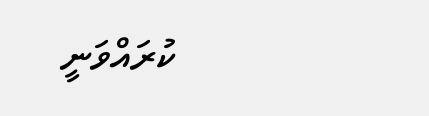ކުރައްވަނީ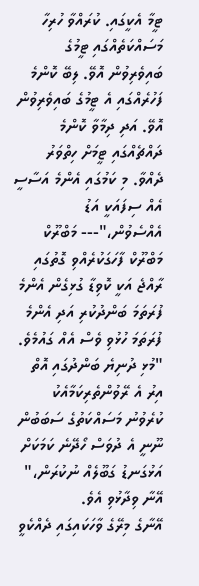ޓީމާ އެކީގައި. ކުރައްވާ ހުރިހާ މަސައްކަތެއްގައި ޓީމުގެ ބައިވެރިވުން އޮވޭ. ލިބޭ ކޮންމެ ފަހުރެއްގައި އެ ޓީމުގެ ބައިވެރިވުން އޮވޭ. އަދި ދިމާވާ ކޮންމެ ދައްޗެއްގައި ޓީމަށް ހިތްވަރު ދެއްވާ. މި ކަމުގައި އެންމެ އަސާސީ އެއް ސިފައަކީ އަޑު އެއްސެވުން،"--- މަބްރޫކް
މަބްރޫކް ފާހަގަކުރެއްވި ގޮތުގައި ރާއްޖެ އަކީ ކޮވިޑާ ގުޅިގެން އެންމެ ފުރަތަމަ ބަންދުކުރި އަދި އެންމެ ފުރަތަމަ ހުޅުވި ވެސް އެއް ގައުމެވެ.
"މުޅި ދުނިޔެ ބަންދުގައި އޮތް އިރު އެ ރޭވުންތެރިކަމާއެކު ކުރެވުނު މަސައްކަތުގެ ސަބަބުން ނޫނީ އެ ދުވަސް ހޯދޭނެ ކަމަކަށް އަޅުގަނޑު ގަބޫލެއް ނުކުރަން،" އޭނާ ވިދާޅުވި އެވެ.
އޭނާގެ މިރޭގެ ވާހަކައިގައި ދެއްކެވީ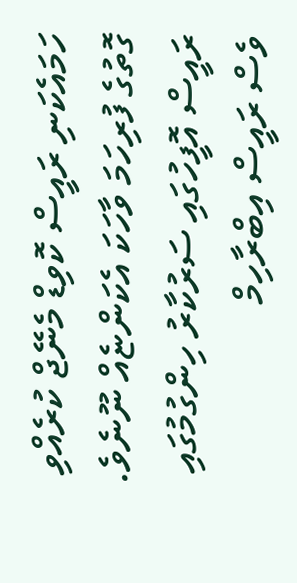ހަމައެކަނި ރައީސް ކޮވިޑް މެނޭޖް ކުރެއްވި ގޮތުގެ ފުރިހަމަ ވާހަކަ އެކަންޏެއް ނޫނެވެ. ރައީސް އޮފީހުގައި ސަރުކާރު ހިންގުމުގައި ވެސް ރައީސް އިބްރާހިމް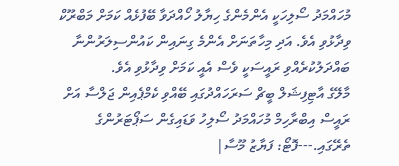މުހައްމަދު ސޯލިހަކީ އެންމެންގެ ހިޔާލު ހޯއްދަވާ ބޭފުޅެއް ކަމަށް މަބްރޫކް ވިދާޅުވި އެވެ. އަދި މިހާތަނަށް އެންމެ ގިނައިން ކައުންސިލަރުންނާ ބައްދަލުކުރެއްވި ރައީސަކީ ވެސް އެއީ ކަމަށް ވިދާޅުވި އެވެ.
މާލޭގެ އާޓިފިޝަލް ބީޗް ސަރަހައްދުގައި ބޭއްވި ކެމްޕެއިން ޖަލްސާ އަށް ރައީސް އިބްރާހިމް މުހައްމަދު ސޯލިހު ވަޑައިގެން ސަޕޯޓަރުންގެ ތެރޭގައި.---ފޮޓޯ: ފަޔާޒު މޫސާ|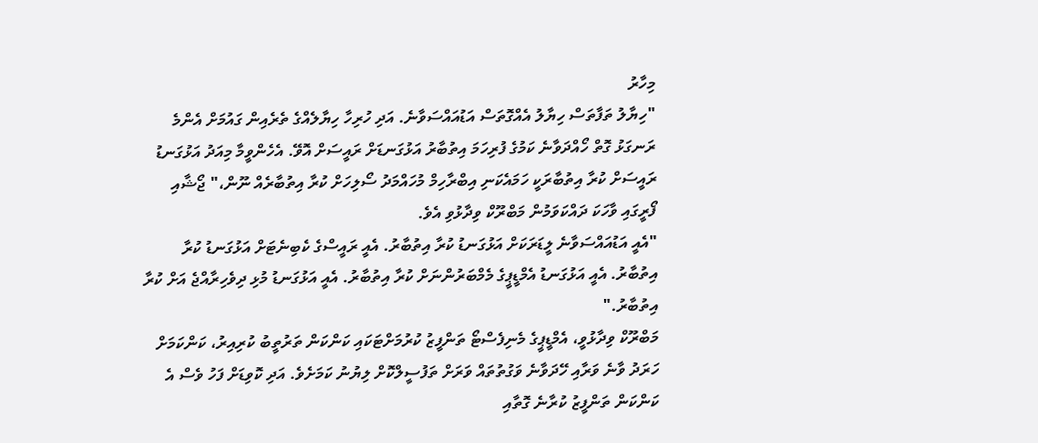މިހާރު
"ހިޔާލު ތަފާތަސް ހިޔާލު އެއްގޮތަސް އަޑުއައްސަވާނެ. އަދި ހުރިހާ ހިޔާލެއްގެ ތެރެއިން ގައުމަށް އެންމެ ރަނގަޅު ގޮތް ހޯއްދަވާނެ ކަމުގެ ފުރިހަމަ އިތުބާރު އަޅުގަނޑަށް ރައީސަށް އޮވޭ. އެހެންވީމާ މިއަދު އަޅުގަނޑު ރައީސަށް ކުރާ އިތުބާރަކީ ހަމައެކަނި އިބްރާހިމް މުހައްމަދު ސޯލިހަށް ކުރާ އިތުބާރެއް ނޫން،" ޖޯޝާއި ފޯރީގައި ވާހަކަ ދައްކަވަމުން މަބްރޫކް ވިދާޅުވި އެވެ.
"އެއީ އަޑުއައްސަވާނެ ލީޑަރަކަށް އަޅުގަނޑު ކުރާ އިތުބާރު. އެއީ ރައީސްގެ ކެބިނެޓަށް އަޅުގަނޑު ކުރާ އިތުބާރު. އެއީ އަޅުގަނޑު އެމްޑީޕީގެ މެމްބަރުންނަށް ކުރާ އިތުބާރު. އެއީ އަޅުގަނޑު މުޅި ދިވެހިރާއްޖެ އަށް ކުރާ އިތުބާރު."
މަބްރޫކް ވިދާޅުވީ، އެމްޑީޕީގެ މެނިފެސްޓޯ ތަންފީޒު ކުރުމަށްޓަކައި ކަންކަން ތަރުތީބު ކުރިއިރު، ކަންކަމަށް ހަރަދު ވާނެ ވަރާއި ހޭދަވާނެ ވަގުތުތައް ވަރަށް ތަފުސީލްކޮށް ލިޔުނު ކަމަށެވެ. އަދި ކޮވިޑަށް ފަހު ވެސް އެ ކަންކަން ތަންފީޒު ކުރާނެ ގޮތާއި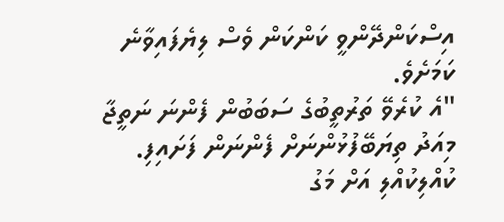އިސްކަންދޭންވީ ކަންކަން ވެސް ލިޔެފައިވާނެ ކަމަށެވެ.
"އެ ކުރެވޭ ތަރުތީބުގެ ސަބަބުން ފެންނަ ނަތީޖާ މިއަދު ތިޔަބޭފުޅުންނަށް ފެންނަން ފަށައިފި. ކުއްލިކުއްލި އަށް މަގު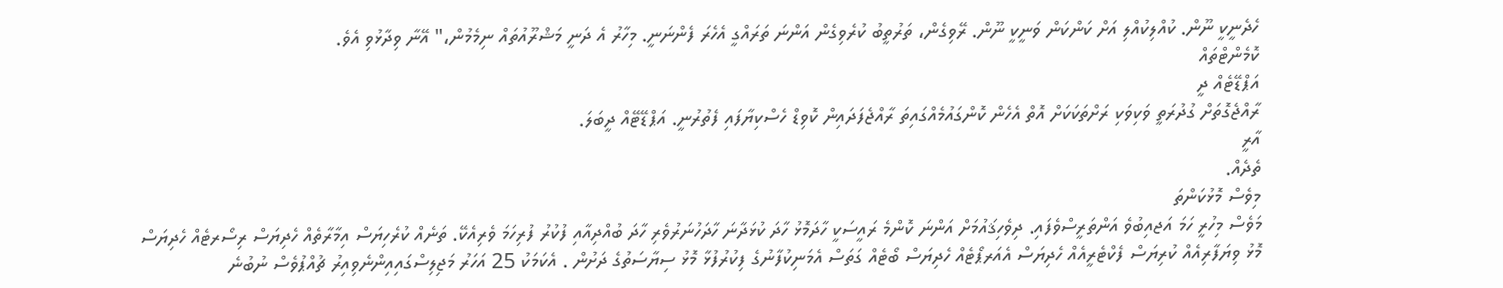ހެދެނީކީ ނޫން. ކުއްލިކުއްލި އަށް ކަންކަން ވަނީކީ ނޫން. ރޭވިގެން، ތަރުތީބު ކުރެވިގެން އަންނަ ތަރައްގީ އެހެރަ ފެންނަނީ. މިހާރު އެ ދަނީ މަޝްރޫއުތައް ނިމެމުން،" އޭނާ ވިދާޅުވި އެވެ.
ކޮމެންޓްތައް
އަޕްޑޭޓެއް ދީ
ރާއްޖެގޮތަށް ގުދުރަތީ ވަކިވަކި ރަށްތަކަކަށް އޮތް އެހެން ކޮންގައުމެއްގައިތަ ރާއްޖެފަދައިން ކޮވިޑް ހެސްކިޔާފައި ފެތުރުނީ. އަޕްޑޭޓޭއް ދީބަލަ.
އާރީ
ތެދެއް.
މިވެސް މޮޅުކަންތަ
މަވެސް މިހުރީ ހަމަ އަޖއިބުވެ އަންތަރީސްވެފައި. ދިވެހިޤައުމަށް އަންނަ ކޮންމެ ރައީސަކީ ހާދަމޮޅު ހާދަ ކުޅަދާނަ ހާދަހުނަރުވެރި ހާދަ ބުއްދިއާއި ފުކުރު ފުރިހަމަ ވެރިއެކޭ. ތަނެއް ކުރެހިޔަސް އިމާރާތެއް ހެދިޔަސް ރިސޯރޓެއް ހެދިޔަސް މޮޅު ވިޔަފާރިއެއް ކުރިޔަސް ފެކްޓެރީއެއް ހެދިޔަސް އެއަރޕޯޓެއް ހެދިޔަސް ބޯޓެއް ގަތަސް އެމަނިކުފާނުގެ ފިކުރުފުޅާ މޮޅު ސިޔާސަތުގެ ދަށުން . އެކަމަކު 25 އަހަރު މަޖިލިސްގައިއިންނެވިއިރު ޗުއްޕުވެސް ނުބުނެ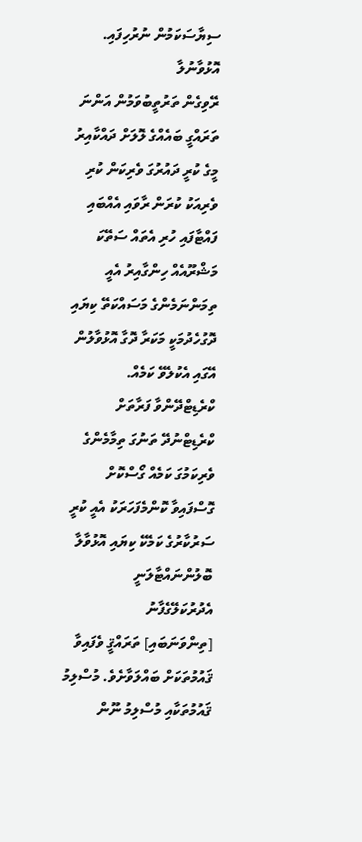ސިޔާސަކަމުން ނުރުހިފައި.
އޮޅުވާނުލާ
ރޭވިގެން ތަރުތީބުވަމުން އަންނަ ތަރައްގީ ބައެއްގެ ލޮލަށް ދައްކާއިރު މީގެ ކުރީ ދައުރުގަ ވެރިކަން ކުރި ވެރިއަކު ކުރަން ރާވައި އެއްބައި ފައްޓާފައި ހުރި އެތައް ސަތޭކަ މަޝްރޫއެއް ހިންގާއިރު އެއީ ތިމަންނަމެންގެ މަސައްކަތޭ ކިޔައި ދޮގުހެދުމަކީ މަކަރާ ދޮގާ އޮޅުވާލުން އޭގައި އެކުލެވޭ ކަމެއް. ކްރެޑިޓްދޭންވާ ފަރާތަށް ކްރެޑިޓްނުދޭ ތަނުގަ ތިމާމެންގެ ވެރިކަމުގަ ކަމެއް ގޯސްކޮށް ގޮސްފައިވާ ކޮންމެފަހަރަކު އެއީ ކުރީ ސަރުކާރުގެ ކަމެކޭ ކިޔައި އޮޅުވާލާ ބޮލުންނައްޓާލަނީ
އެދުރުކަލޭގެފާނު
[ތިންވަނަބައި] ތަރައްޤީ ވެފައިވާ ޤައުމުތަކަށް ބައްލަވާށެވެ. މުސްލިމު ޤައުމުތަކާއި މުސްލިމު ނޫން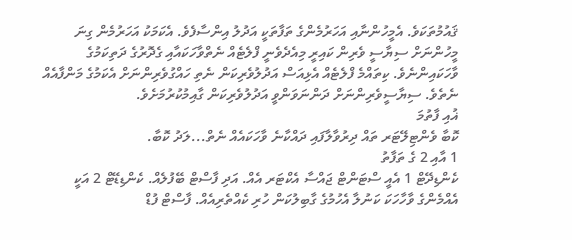ޤައުމުތަކަވެ. އެމީހުންނާއި އަހަރުމެންގެ ތަފާތަކީ އަދުލު އިންސާފެވެ. އެކަމަކު އަހަރުމެން ގިނަ މީހުންނަށް ސިޔާސީ ވެރިން ކައިރީ މިއެދެވެނީ ފްލެޓެއް ނެތްވާހަކައާއި ގެދޮރުގެ ދަތިކަމުގެ ވާހަކައިންނެވެ. ކިތައްމެ ފްލެޓެއް އެޅިއަސް އަދުލުވެރިކަން ނެތި ހައްގުވެރިންނަށް އެކަމުގެ މަންފާއެއް ނެތެވެ. ސިޔާސީވެރިންނަށް ދަންނަވަންވީ އަދުލުވެރިކަން ގާއިމުކުރުމަށެވެ.
ޣުއި ފާތުމަ
ކޮބާ ވެންޓިލޭޓަރ ތައް ދިރުވާލާފައި ދައްކާނެ ވާހަކައެއް ނެތް...ލަދު ކޮބާ.
1 އާއި 2 ގެ ތަފާތު
ކެންޑިދޭޓް 1 އެއީ ސްޓަންޓް ޖައްސާ އެކްޓަރ އެއް. އަދި ފާސްޓް ބޭފުލެއް. ކެންޑިޑޭޓް 2 އަކީ އެއްމެންގެ ވާހާހަކަ ކަނުލާ އެހުމުގެ ގާބިލުކަން ހުރި ކެއްތެރިއެއް. ފާސްޓް ފުޑް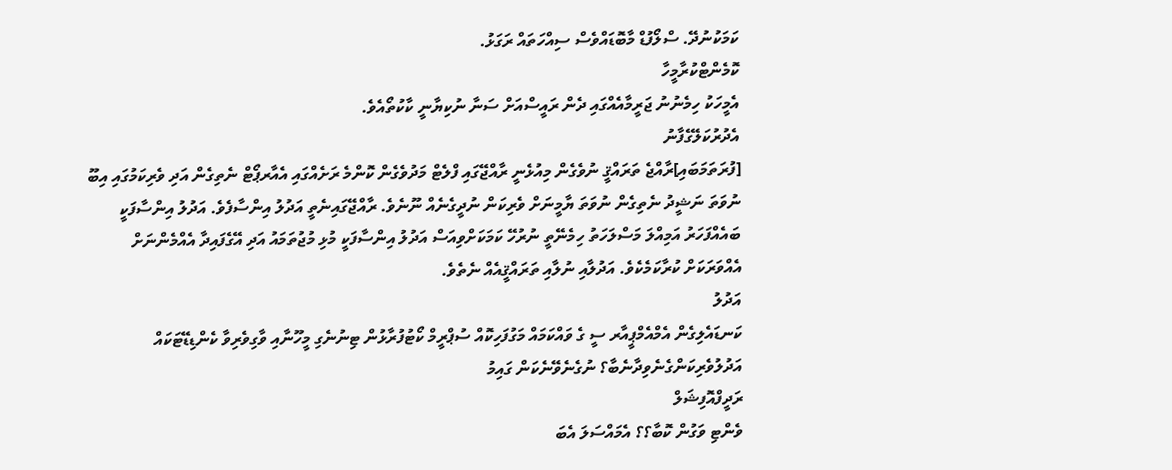ކަމަކުނުދޭ. ސްލޯފުޑް މާބޮޑައްވެސް ސިއްހަތައް ރަގަޅު.
ކޮމެންޓްކުރާމީހާ
އެމީހަކު ހިމެނުނު ޖަރީމާއެއްގައި ދެން ރައީސްއަށް ސަނާ ނުކިޔާނީ ކާކުތޯއެވެ.
އެދުރުކަލޭގެފާނު
[ފުރަތަމަބައި]ރާއްޖެ ތަރައްޤީ ނުވެގެން މިއުޅެނީ ރާއްޖޭގައި ފްލެޓް މަދުވެގެން ކޮންމެ ރަށެއްގައި އެއާރޕޯޓް ނެތިގެން އަދި ވެރިކަމުގައި އިބޫ ނުވަތަ ނަޝީދު ނެތިގެން ނުވަތަ ޔާމީނަށް ވެރިކަން ނުދީގެނެއް ނޫނެވެ. ރާއްޖޭގައިނެތީ އަދުލު އިންސާފެވެ. އަދުލު އިންސާފަކީ ބައެއްފަހަރު އަމިއްލަ މަސްލަހަތު ހިމެނޭތީ ނުރުހޭ ކަމަކަށްވިއަސް އަދުލު އިންސާފަކީ މުޅި މުޖުތަމައު އަދި އޭގެފައިދާ އެއްމެންނަށް އެއްވަރަކަށް ކުރާކަމެކެވެ. އަދުލާއި ނުލާއި ތަރައްޤީއެއް ނެތެވެ.
އަދުލު
ކަނޑައެލިގެން އެމްއެމްޕީއާރ ސީ ގެ ވައްކަމައް މަގުފަހިކޮއް ސުޕްރީމް ކޯޓުފުރާޅުން ޓިނުނެގި މީހޫނާއި ވާގިވެރިވާ ކެންޑިޑޭޓަކައް އަދުލުވެރިކަންގެނެވިދާނެބާ؟ ނުގެނެވޭނެކަން ގައިމު
ރަދީފްއޮފިޝަލް
ވެންޓި ވަގުން ކޮބާ؟؟ އެމައްސަލަ އެބަ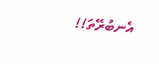އެނބުރޭތަ!!